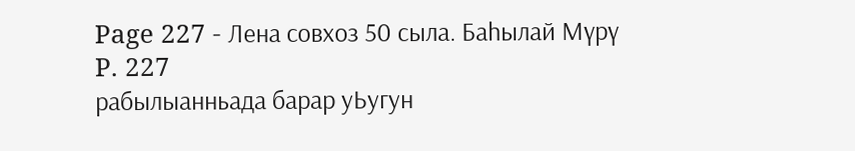Page 227 - Лена совхоз 50 сыла. Баһылай Мүрү
P. 227
рабылыанньада барар уЬугун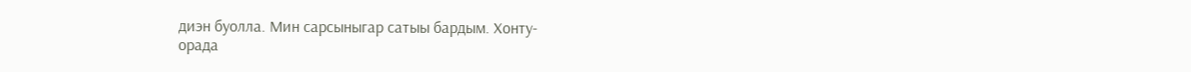диэн буолла. Мин сарсыныгар сатыы бардым. Хонту-
орада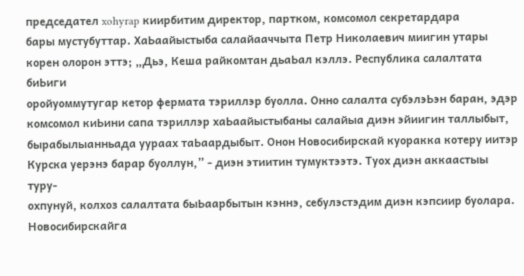председател xohyrap киирбитим директор, партком, комсомол секретардара
бары мустубуттар. ХаЬаайыстыба салайааччыта Петр Николаевич миигин утары
корен олорон эттэ; „Дьэ, Кеша райкомтан дьаЬал кэллэ. Республика салалтата биЬиги
оройуоммутугар кетор фермата тэриллэр буолла. Онно салалта субэлэЬэн баран, эдэр
комсомол киЬини сапа тэриллэр хаЬаайыстыбаны салайыа диэн эйиигин таллыбыт,
бырабылыанньада уураах таЬаардыбыт. Онон Новосибирскай куоракка котеру иитэр
Курска уерэнэ барар буоллун,” - диэн этиитин тумуктээтэ. Туох диэн аккаастыы туру-
охпунуй, колхоз салалтата быЬаарбытын кэннэ, себулэстэдим диэн кэпсиир буолара.
Новосибирскайга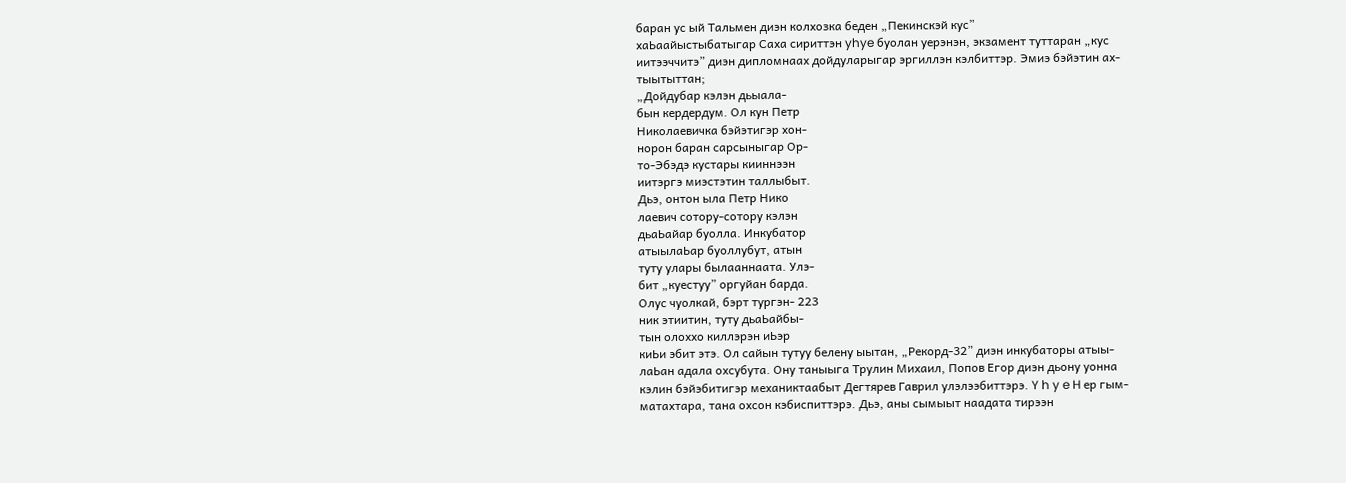баран ус ый Тальмен диэн колхозка беден „Пекинскэй кус”
хаЬаайыстыбатыгар Саха сириттэн yhye буолан уерэнэн, экзамент туттаран „кус
иитээччитэ” диэн дипломнаах дойдуларыгар эргиллэн кэлбиттэр. Эмиэ бэйэтин ах-
тыытыттан;
„Дойдубар кэлэн дьыала-
бын кердердум. Ол кун Петр
Николаевичка бэйэтигэр хон-
норон баран сарсыныгар Ор-
то-Эбэдэ кустары кииннээн
иитэргэ миэстэтин таллыбыт.
Дьэ, онтон ыла Петр Нико
лаевич сотору-сотору кэлэн
дьаЬайар буолла. Инкубатор
атыылаЬар буоллубут, атын
туту улары былааннаата. Улэ-
бит „куестуу” оргуйан барда.
Олус чуолкай, бэрт тургэн- 223
ник этиитин, туту дьаЬайбы-
тын олоххо киллэрэн иЬэр
киЬи эбит этэ. Ол сайын тутуу белену ыытан, „Рекорд-32” диэн инкубаторы атыы-
лаЬан адала охсубута. Ону таныыга Трулин Михаил, Попов Егор диэн дьону уонна
кэлин бэйэбитигэр механиктаабыт Дегтярев Гаврил улэлээбиттэрэ. Y h y e H ер гым-
матахтара, тана охсон кэбиспиттэрэ. Дьэ, аны сымыыт наадата тирээн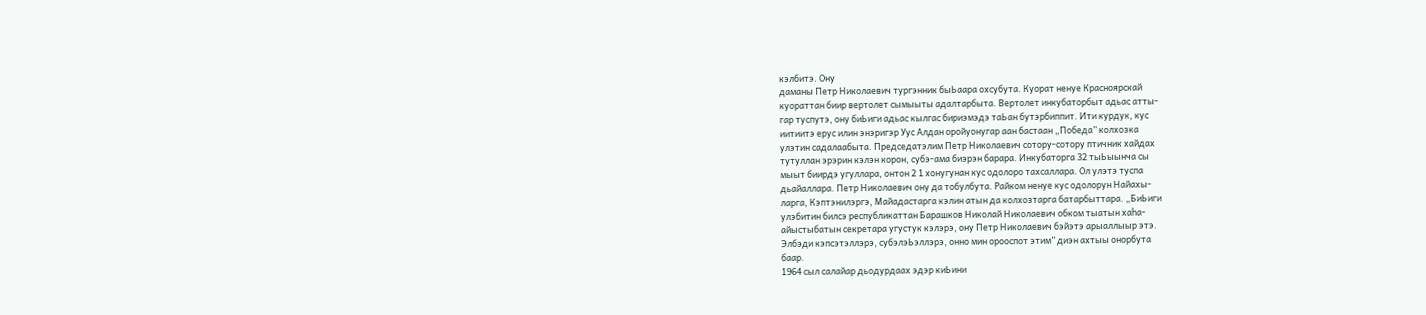кэлбитэ. Ону
даманы Петр Николаевич тургэнник быЬаара охсубута. Куорат ненуе Красноярскай
куораттан биир вертолет сымыыты адалтарбыта. Вертолет инкубаторбыт адьас атты-
гар туспутэ, ону биЬиги адьас кылгас бириэмэдэ таЬан бутэрбиппит. Ити курдук, кус
иитиитэ ерус илин энэригэр Уус Алдан оройуонугар аан бастаан „Победа” колхозка
улэтин садалаабыта. Председатэлим Петр Николаевич сотору-сотору птичник хайдах
тутуллан эрэрин кэлэн корон, субэ-ама биэрэн барара. Инкубаторга 32 тыЬыынча сы
мыыт биирдэ угуллара, онтон 2 1 хонугунан кус одолоро тахсаллара. Ол улэтэ туспа
дьайаллара. Петр Николаевич ону да тобулбута. Райком ненуе кус одолорун Найахы-
ларга, Кэптэнилэргэ, Майадастарга кэлин атын да колхозтарга батарбыттара. „БиЬиги
улэбитин билсэ республикаттан Барашков Николай Николаевич обком тыатын xaha-
айыстыбатын секретара угустук кэлэрэ, ону Петр Николаевич бэйэтэ арыаллыыр этэ.
Элбэди кэпсэтэллэрэ, субэлэЬэллэрэ, онно мин орооспот этим” диэн ахтыы онорбута
баар.
1964 сыл салайар дьодурдаах эдэр киЬини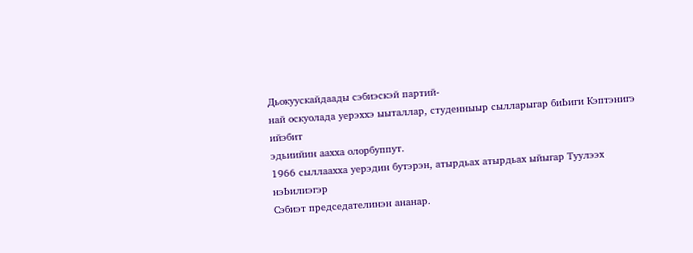Дьокуускайдаады сэбиэскэй партий-
най оскуолада уерэххэ ыыталлар, студенныыр сылларыгар биЬиги Кэптэнигэ ийэбит
эдьиийин аахха олорбуппут.
1966 сыллаахха уерэдин бутэрэн, атырдьах атырдьах ыйыгар Туулээх нэЬилиэгэр
Сэбиэт председателинэн ананар.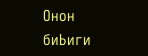Онон биЬиги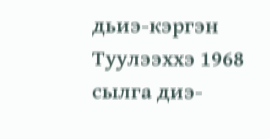дьиэ-кэргэн Туулээххэ 1968 сылга диэ-